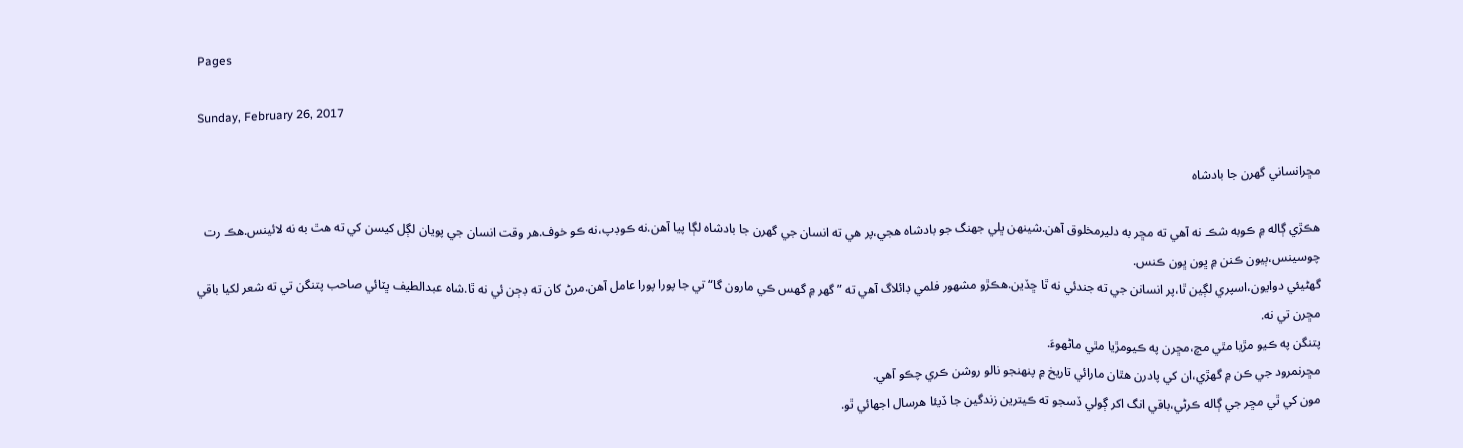Pages

Sunday, February 26, 2017

مڇرانساني گھرن جا بادشاه

هڪڙي ڳاله ۾ ڪوبه شڪ نه آهي ته مڇر به دليرمخلوق آهن.شينهن ڀلي جهنگ جو بادشاه هجي،پر هي ته انسان جي گھرن جا بادشاه لڳا پيا آهن.نه ڪوڊپ،نه ڪو خوف.هر وقت انسان جي پويان لڳل کيسن کي ته هٿ به نه لائينس.هڪ رت چوسينس،ٻيون ڪنن ۾ ڀون ڀون ڪنس.
گھڻيئي دوايون،اسپري لڳين ٿا،پر انسانن جي ته جندئي نه ٿا ڇڏين.هڪڙو مشهور فلمي ڊائلاگ آهي ته ”گھر ۾ گھس ڪي مارون گا“ تي جا پورا پورا عامل آهن.مرڻ کان ته ڊڄن ئي نه ٿا.شاه عبدالطيف ڀٽائي صاحب پتنگن تي ته شعر لکيا باقي مڇرن تي نه.
پتنگن په ڪيو مڙيا مٿي مچ،مڇرن په ڪيومڙيا مٿي ماڻهوءَ.
مڇرنمرود جي ڪن ۾ گھڙي،ان کي پادرن هٿان مارائي تاريخ ۾ پنهنجو نالو روشن ڪري چڪو آهي.
مون کي ٿي مڇر جي ڳاله ڪرڻي،باقي انگ اکر ڳولي ڏسجو ته ڪيترين زندگين جا ڏيئا هرسال اجھائي ٿو.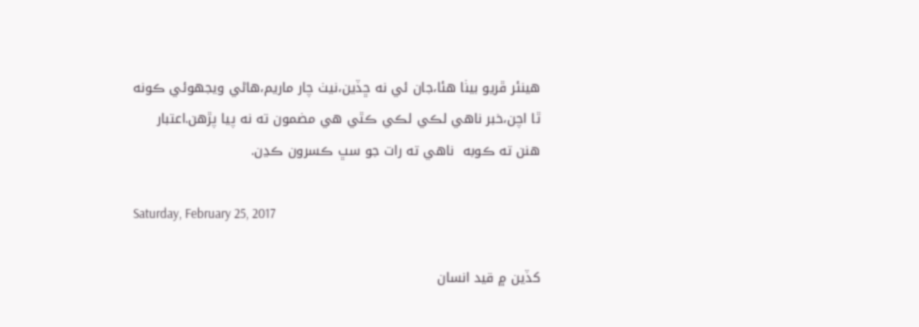هينئر ڦريو بيٺا هئا،جان ئي نه ڇڏين،نيٺ چار ماريم،هاڻي ويجھوئي ڪونه ٿا اچن،خبر ناهي لڪي لڪي ڪٿي هي مضمون ته نه پيا پڙهن.اعتبار هنن ته ڪوبه  ناهي ته رات جو سڀ ڪسرون ڪڍن.

Saturday, February 25, 2017

کڏين ۾ قيد انسان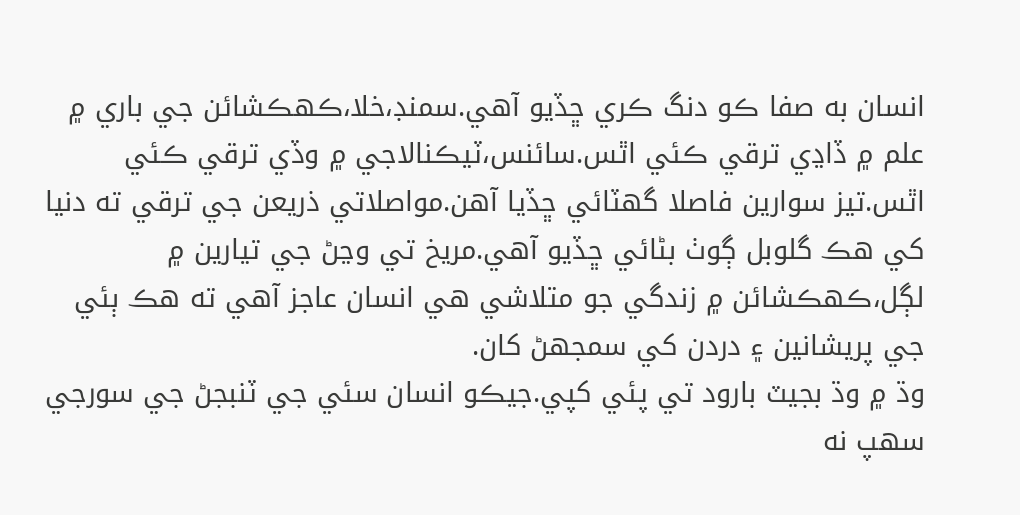انسان به صفا ڪو دنگ ڪري ڇڏيو آهي.سمنڊ،خلا،ڪهڪشائن جي باري ۾ علم ۾ ڏاڍي ترقي ڪئي اٿس.سائنس،ٽيڪنالاجي ۾ وڏي ترقي ڪئي اٿس.تيز سوارين فاصلا گھٽائي ڇڏيا آهن.مواصلاتي ذريعن جي ترقي ته دنيا کي هڪ گلوبل ڳوٺ بڻائي ڇڏيو آهي.مريخ تي وڃڻ جي تيارين ۾ لڳل،ڪهڪشائن ۾ زندگي جو متلاشي هي انسان عاجز آهي ته هڪ ٻئي جي پريشانين ۽ دردن کي سمجھڻ کان.
وڌ ۾ وڌ بجيٽ بارود تي پئي کپي.جيڪو انسان سئي جي ٽنبجڻ جي سورجي  سهپ نه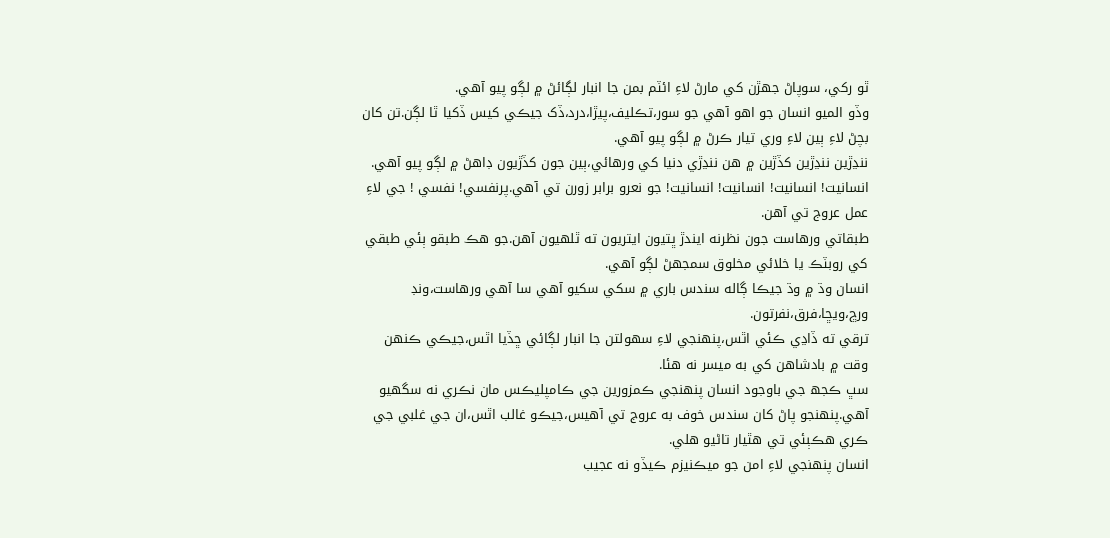ٿو رکي، سوپاڻ جهڙن کي مارڻ لاءِ ائٽم بمن جا انبار لڳائڻ ۾ لڳو پيو آهي.
وڏو الميو انسان جو اهو آهي جو سور،تڪليف،پيڙا،درد،ڏک جيڪي کيس ڏکيا ٿا لڳن.تن کان بچڻ لاءِ ٻين لاءِ وري تيار ڪرڻ ۾ لڳو پيو آهي.
ننڍڙين ننڍڙين کڏڙين ۾ هن ننڍڙي دنيا کي ورهائي،ٻين جون کڏڙيون ڊاهڻ ۾ لڳو پيو آهي.
انسانيت! انسانيت! انسانيت! انسانيت! جو نعرو برابر زورن تي آهي.پرنفسي! نفسي ! جي لاءِ عمل عروج تي آهن.
طبقاتي ورهاست جون نظرنه ايندڙ ڀتيون ايتريون ته ٿلهيون آهن.جو هڪ طبقو ٻئي طبقي کي روبٽڪ يا خلائي مخلوق سمجھڻ لڳو آهي.
انسان وڌ ۾ وڌ جيڪا ڳاله سندس باري ۾ سکي سکيو آهي سا آهي ورهاست،ونڊ ورڇ،ويڇا،فرق،نفرتون.
ترقي ته ڏاڍي ڪئي اٿس،پنهنجي لاءِ سهولتن جا انبار لڳائي ڇڏيا اٿس،جيڪي ڪنهن وقت ۾ بادشاهن کي به ميسر نه هئا.
سڀ ڪجھ جي باوجود انسان پنهنجي ڪمزورين جي ڪامپليڪس مان نڪري نه سگھيو آهي.پنهنجو پاڻ کان سندس خوف به عروج تي آهيس،جيڪو غالب اٿس،ان جي غلبي جي ڪري هڪٻئي تي هٿيار تاڻيو هلي.
انسان پنهنجي لاءِ امن جو ميڪنيزم ڪيڏو نه عجيب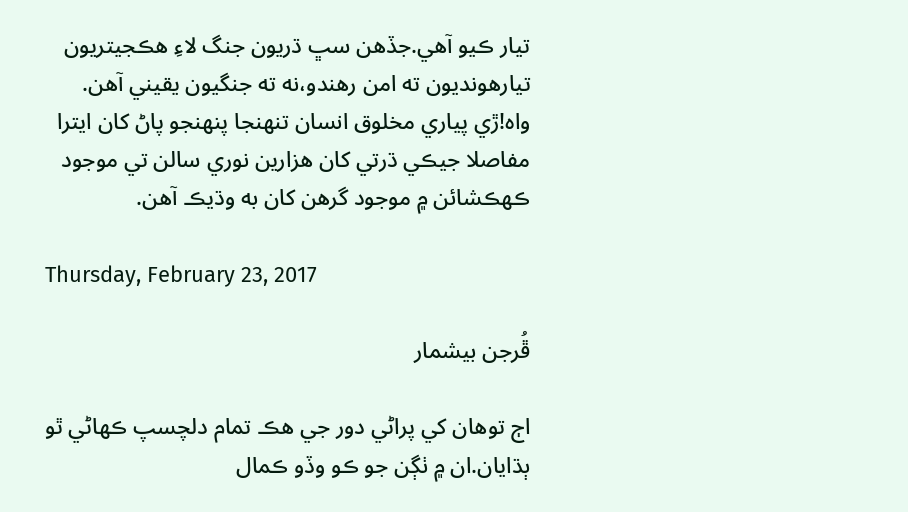تيار ڪيو آهي.جڏهن سڀ ڌريون جنگ لاءِ هڪجيتريون تيارهونديون ته امن رهندو،نه ته جنگيون يقيني آهن.
واه!ڙي پياري مخلوق انسان تنهنجا پنهنجو پاڻ کان ايترا مفاصلا جيڪي ڌرتي کان هزارين نوري سالن تي موجود ڪهڪشائن ۾ موجود گرهن کان به وڌيڪ آهن.

Thursday, February 23, 2017

ڦُرجن بيشمار

اڄ توهان کي پراڻي دور جي هڪ تمام دلچسپ ڪهاڻي ٿو ٻڌايان.ان ۾ ٺڳن جو ڪو وڏو ڪمال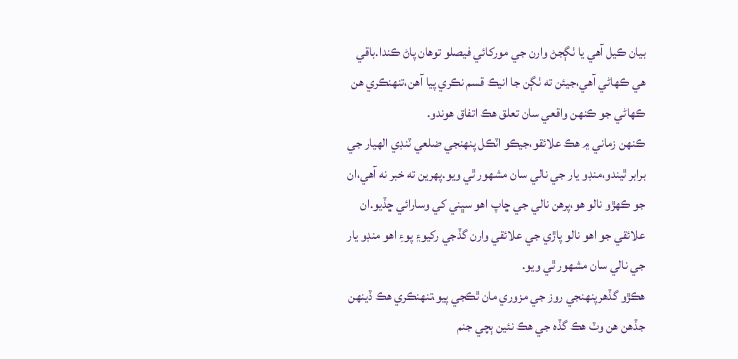بيان ڪيل آهي يا ٺڳجڻ وارن جي مورکائي فيصلو توهان پاڻ ڪندا.باقي هي ڪهاڻي آهي،جيئن ته ٺڳن جا انيڪ قسم نڪري پيا آهن،تنهنڪري هن ڪهاڻي جو ڪنهن واقعي سان تعلق هڪ اتفاق هوندو.
ڪنهن زماني ۾ هڪ علائقو،جيڪو اٽڪل پنهنجي ضلعي ٽنڊي الهيار جي برابر ٿيندو،منڊو يار جي نالي سان مشهور ٿي ويو.پهرين ته خبر نه آهي،ان جو ڪهڙو نالو هو،پرهن نالي جي ڇاپ اهو سڀني کي وسارائي ڇڏيو.ان علائقي جو اهو نالو پاڙي جي علائقي وارن گڏجي رکيو۽ پوءِ اهو منڊو يار جي نالي سان مشهور ٿي ويو.
هڪڙو گڏهرپنهنجي روز جي مزوري مان ٿڪجي پيو،تنهنڪري هڪ ڏينهن جڏهن هن وٽ هڪ گڏه جي هڪ نئين ٻچي جنم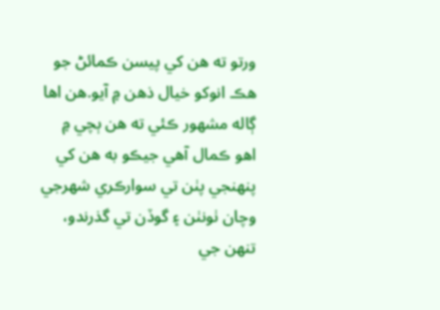ورتو ته هن کي پيسن ڪمائڻ جو هڪ انوکو خيال ذهن ۾ آيو.هن اها ڳاله مشهور ڪئي ته هن ٻچي ۾ اهو ڪمال آهي جيڪو به هن کي پنهنجي پٺن تي سوارڪري شهرجي وچان ٺونٺن ۽ گوڏن تي گذرندو، تنهن جي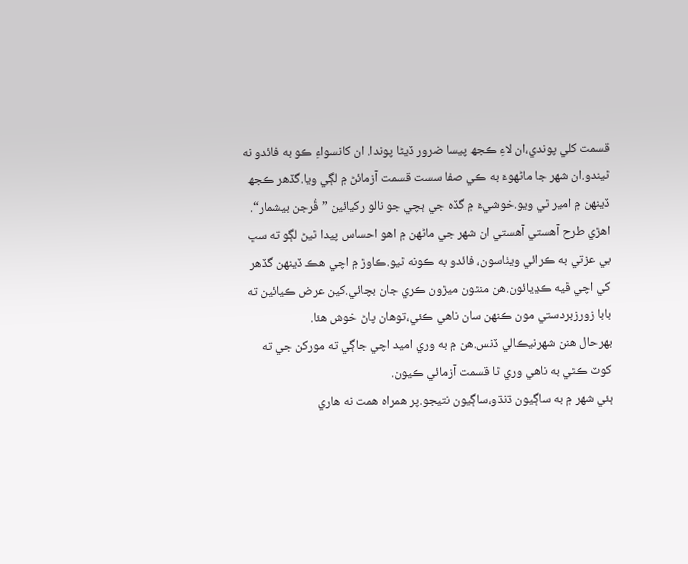قسمت کلي پوندي،ان لاءِ ڪجھ پيسا ضرور ڏيڻا پوندا. ان کانسواءِ ڪو به فائدو نه ٿيندو.ان شهر جا ماڻهوءَ به ڪي صفا سست قسمت آزمائڻ ۾ لڳي ويا.گڏهر ڪجھ ڏينهن ۾ امير ٿي ويو.خوشيءَ ۾ گڏه جي ٻچي جو نالو رکيائين ”ڦُرجن بيشمار“.
اهڙي طرح آهستي آهستي ان شهر جي ماڻهن ۾ اهو احساس پيدا ٿيڻ لڳو ته سڀ بي عزتي به ڪرائي ويٺاسون، فائدو به ڪونه ٿيو.ڪاوڙ ۾ اچي هڪ ڏينهن گڏهر کي اچي ڦيه ڪڍيائون.هن منٿون ميڙون ڪري جان بچائي.کين عرض ڪيائين ته بابا زورزبردستي مون ڪنهن سان ناهي ڪئي،توهان پاڻ خوش هئا.
بهرحال هنن شهرنيڪالي ڏنس.هن ۾ به وري اميد اچي جاڳي ته مورکن جي ته کوٽ ڪٿي به ناهي وري ٿا قسمت آزمائي ڪيون.
ٻئي شهر ۾ به ساڳيون ڌنڌو،ساڳيون نتيجو.پر همراه همت نه هاري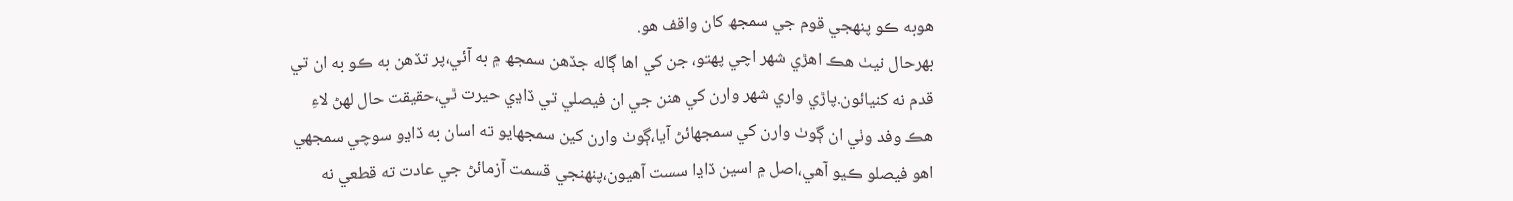هوبه ڪو پنهجي قوم جي سمجھ کان واقف هو.
بهرحال نيٺ هڪ اهڙي شهر اچي پهتو، جن کي اها ڳاله جڏهن سمجھ ۾ به آئي،پر تڏهن به ڪو به ان تي قدم نه کنيائون.پاڙي واري شهر وارن کي هنن جي ان فيصلي تي ڏاڍي حيرت ٿي،حقيقت حال لهڻ لاءِ هڪ وفد وٺي ان ڳوٺ وارن کي سمجھائڻ آيا،ڳوٺ وارن کين سمجھايو ته اسان به ڏاڍو سوچي سمجھي اهو فيصلو ڪيو آهي،اصل ۾ اسين ڏاڍا سست آهيون،پنهنجي قسمت آزمائڻ جي عادت ته قطعي نه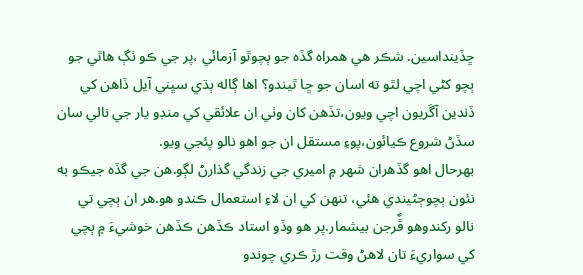ڇڏينداسين. شڪر هي همراه گڏه جو ٻچوٿو آزمائي ،پر جي ڪو ٺڳ هاٿي جو ٻچو کڻي اچي لٿو ته اسان جو ڇا ٿيندو؟ اها ڳاله ٻڌي سڀني آيل ڏاهن کي ڏندين آڱريون اچي ويون،تڏهن کان وٺي ان علائقي کي منڊو يار جي نالي سان سڏڻ شروع ڪيائون،پوءِ مستقل ان جو اهو نالو پئجي ويو.
بهرحال اهو گڏهران شهر ۾ اميري جي زندگي گذارڻ لڳو.هن جي گڏه جيڪو به نئون ٻچوڄڻيندي هئي، تنهن کي ان لاءِ استعمال ڪندو هو.هر ان ٻچي تي نالو رکندوهو ڦٌرجن بيشمار.پر هو وڏو استاد ڪڏهن ڪڏهن خوشيءَ ۾ ٻچي کي سواريءَ تان لاهڻ وقت رڙ ڪري چوندو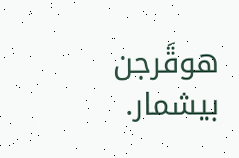هوڦَرجن بيشمار.